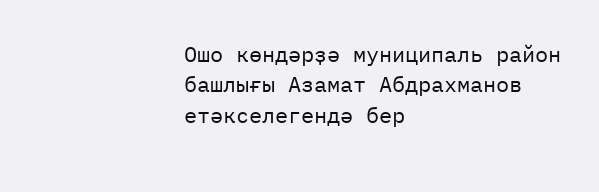Ошо көндәрҙә муниципаль район башлығы Азамат Абдрахманов етәкселегендә бер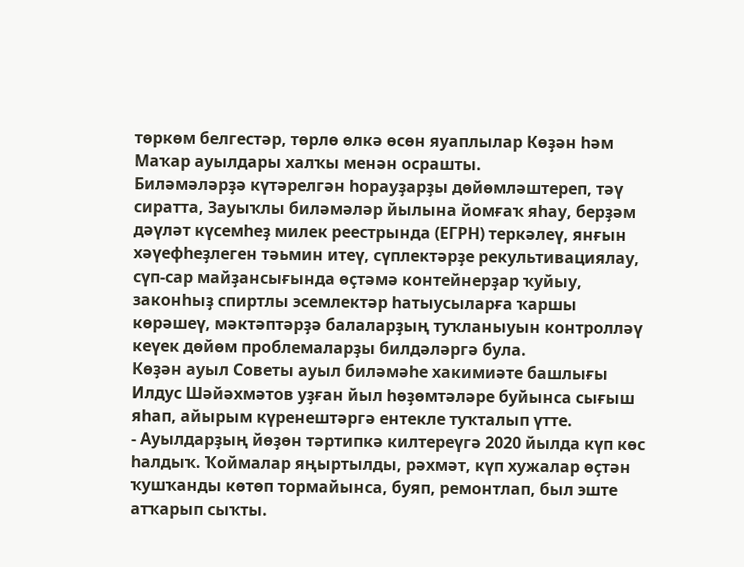төркөм белгестәр, төрлө өлкә өсөн яуаплылар Көҙән һәм Маҡар ауылдары халҡы менән осрашты.
Биләмәләрҙә күтәрелгән һорауҙарҙы дөйөмләштереп, тәү сиратта, Зауыҡлы биләмәләр йылына йомғаҡ яһау, берҙәм дәүләт күсемһеҙ милек реестрында (ЕГРН) теркәлеү, янғын хәүефһеҙлеген тәьмин итеү, сүплектәрҙе рекультивациялау, сүп-сар майҙансығында өҫтәмә контейнерҙар ҡуйыу, законһыҙ спиртлы эсемлектәр һатыусыларға ҡаршы көрәшеү, мәктәптәрҙә балаларҙың туҡланыуын контролләү кеүек дөйөм проблемаларҙы билдәләргә була.
Көҙән ауыл Советы ауыл биләмәһе хакимиәте башлығы Илдус Шәйәхмәтов уҙған йыл һөҙөмтәләре буйынса сығыш яһап, айырым күренештәргә ентекле туҡталып үтте.
- Ауылдарҙың йөҙөн тәртипкә килтереүгә 2020 йылда күп көс һалдыҡ. Ҡоймалар яңыртылды, рәхмәт, күп хужалар өҫтән ҡушҡанды көтөп тормайынса, буяп, ремонтлап, был эште атҡарып сыҡты.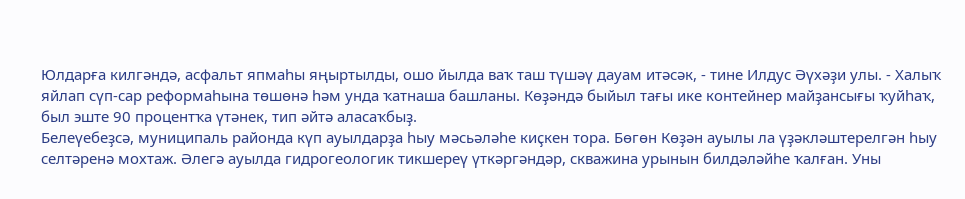Юлдарға килгәндә, асфальт япмаһы яңыртылды, ошо йылда ваҡ таш түшәү дауам итәсәк, - тине Илдус Әүхәҙи улы. - Халыҡ яйлап сүп-сар реформаһына төшөнә һәм унда ҡатнаша башланы. Көҙәндә быйыл тағы ике контейнер майҙансығы ҡуйһаҡ, был эште 90 процентҡа үтәнек, тип әйтә аласаҡбыҙ.
Белеүебеҙсә, муниципаль районда күп ауылдарҙа һыу мәсьәләһе киҫкен тора. Бөгөн Көҙән ауылы ла үҙәкләштерелгән һыу селтәренә мохтаж. Әлегә ауылда гидрогеологик тикшереү үткәргәндәр, скважина урынын билдәләйһе ҡалған. Уны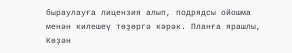быраулауға лицензия алып, подрядсы ойошма менән килешеү төҙөргә кәрәк. Планға ярашлы, Көҙән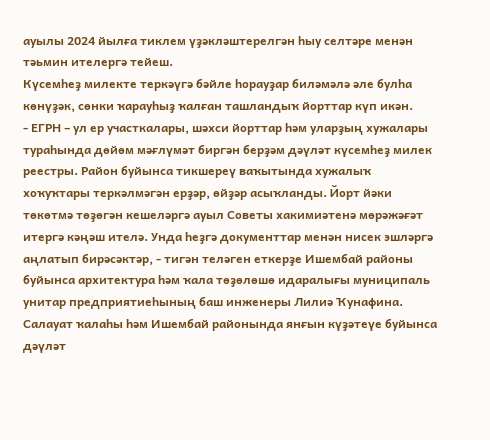ауылы 2024 йылға тиклем үҙәкләштерелгән һыу селтәре менән тәьмин ителергә тейеш.
Күсемһеҙ милекте теркәүгә бәйле һорауҙар биләмәлә әле булһа көнүҙәк, сөнки ҡарауһыҙ ҡалған ташландыҡ йорттар күп икән.
- ЕГРН – ул ер участкалары, шәхси йорттар һәм уларҙың хужалары тураһында дөйөм мәғлүмәт биргән берҙәм дәүләт күсемһеҙ милек реестры. Район буйынса тикшереү ваҡытында хужалыҡ хоҡуҡтары теркәлмәгән ерҙәр, өйҙәр асыҡланды. Йорт йәки төкөтмә төҙөгән кешеләргә ауыл Советы хакимиәтенә мөрәжәғәт итергә кәңәш ителә. Унда һеҙгә документтар менән нисек эшләргә аңлатып бирәсәктәр, - тигән теләген еткерҙе Ишембай районы буйынса архитектура һәм ҡала төҙөлөшө идаралығы муниципаль унитар предприятиеһының баш инженеры Лилиә Ҡунафина.
Салауат ҡалаһы һәм Ишембай районында янғын күҙәтеүе буйынса дәүләт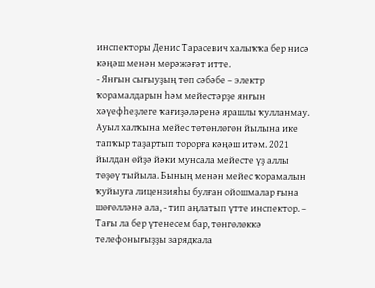инспекторы Денис Тарасевич халыҡҡа бер нисә кәңәш менән мөрәжәғәт итте.
- Янғын сығыуҙың төп сәбәбе – электр ҡорамалдарын һәм мейестәрҙе янғын хәүефһеҙлеге ҡағиҙәләренә ярашлы ҡулланмау. Ауыл халҡына мейес төтөнлөгөн йылына ике тапҡыр таҙартып торорға кәңәш итәм. 2021 йылдан өйҙә йәки мунсала мейесте үҙ аллы төҙөү тыйыла. Бының менән мейес ҡорамалын ҡуйыуға лицензияһы булған ойошмалар ғына шөғөлләнә ала, - тип аңлатып үтте инспектор. – Тағы ла бер үтенесем бар, төнгөлөккә телефонығыҙҙы зарядкала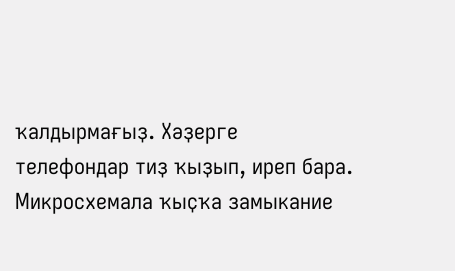ҡалдырмағыҙ. Хәҙерге телефондар тиҙ ҡыҙып, иреп бара. Микросхемала ҡыҫҡа замыкание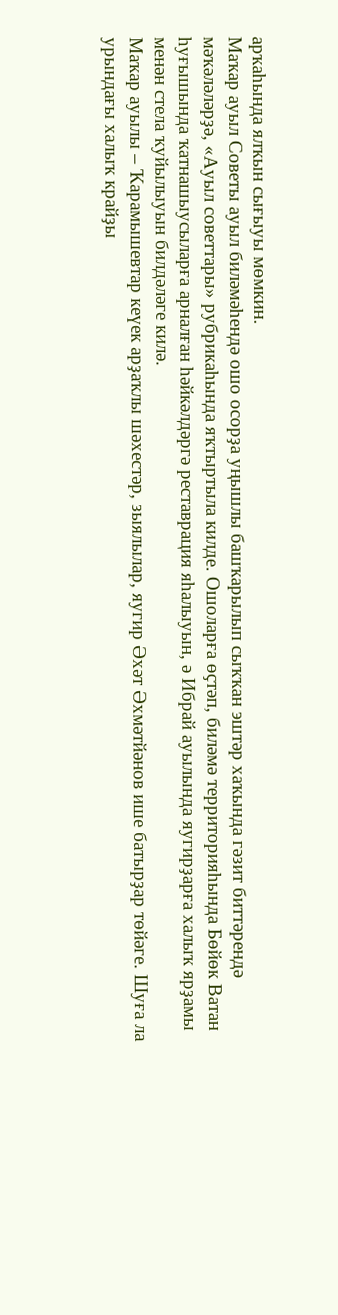арҡаһында ялҡын сығыуы мөмкин.
Маҡар ауыл Советы ауыл биләмәһендә ошо осорҙа уңышлы башҡарылып сыҡҡан эштәр хаҡында гәзит биттәрендә мәҡәләләрҙә, «Ауыл советтары» рубрикаһында яҡтыртыла килде. Ошоларға өҫтәп, биләмә территорияһында Бөйөк Ватан һуғышында ҡатнашыусыларға арналған һәйкәлдәргә реставрация яһалыуын, ә Ибрай ауылында яугирҙарға халыҡ ярҙамы менән стела ҡуйылыуын билдәләге килә.
Маҡар ауылы – Ҡарамышевтар кеүек арҙаҡлы шәхестәр, зыялылар, яугир Әхәт Әхмәтйәнов ише батырҙар төйәге. Шуға ла урындағы халыҡ крайҙы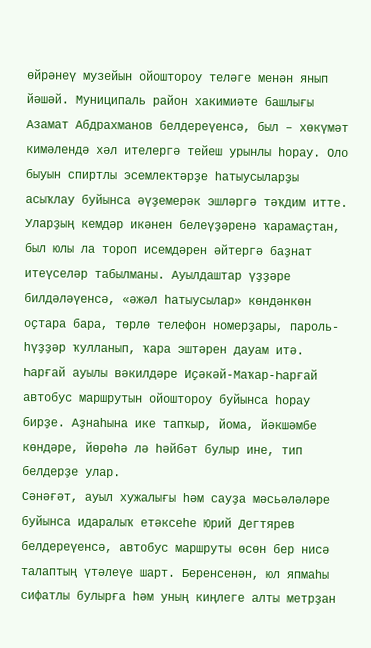өйрәнеү музейын ойоштороу теләге менән янып йәшәй. Муниципаль район хакимиәте башлығы Азамат Абдрахманов белдереүенсә, был – хөкүмәт кимәлендә хәл ителергә тейеш урынлы һорау. Оло быуын спиртлы эсемлектәрҙе һатыусыларҙы асыҡлау буйынса әүҙемерәк эшләргә тәҡдим итте. Уларҙың кемдәр икәнен белеүҙәренә ҡарамаҫтан, был юлы ла тороп исемдәрен әйтергә баҙнат итеүселәр табылманы. Ауылдаштар үҙҙәре билдәләүенсә, «әжәл һатыусылар» көндәнкөн оҫтара бара, төрлө телефон номерҙары, пароль-һүҙҙәр ҡулланып, ҡара эштәрен дауам итә.
Һарғай ауылы вәкилдәре Иҫәкәй-Маҡар-Һарғай автобус маршрутын ойоштороу буйынса һорау бирҙе. Аҙнаһына ике тапҡыр, йома, йәкшәмбе көндәре, йөрөһә лә һәйбәт булыр ине, тип белдерҙе улар.
Сәнәғәт, ауыл хужалығы һәм сауҙа мәсьәләләре буйынса идаралыҡ етәксеһе Юрий Дегтярев белдереүенсә, автобус маршруты өсөн бер нисә талаптың үтәлеүе шарт. Беренсенән, юл япмаһы сифатлы булырға һәм уның киңлеге алты метрҙан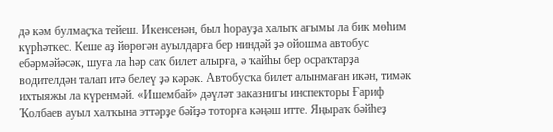дә кәм булмаҫҡа тейеш. Икенсенән, был һорауҙа халыҡ ағымы ла бик мөһим күрһәткес. Кеше аҙ йөрөгән ауылдарға бер ниндәй ҙә ойошма автобус ебәрмәйәсәк, шуға ла һәр саҡ билет алырға, ә ҡайһы бер осраҡтарҙа водителдән талап итә белеү ҙә кәрәк. Автобусҡа билет алынмаған икән, тимәк ихтыяжы ла күренмәй. «Ишембай» дәүләт заказнигы инспекторы Ғариф Ҡолбаев ауыл халҡына эттәрҙе бәйҙә тоторға кәңәш итте. Яңыраҡ бәйһеҙ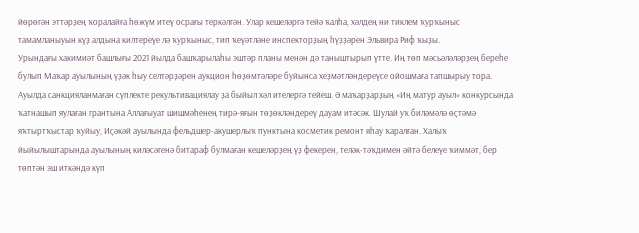йөрөгән эттәрҙең ҡоралайға һөжүм итеү осрағы теркәлгән. Улар кешеләргә тейә ҡалһа, хәлдең ни тиклем ҡурҡыныс тамамланыуын күҙ алдына килтереүе лә ҡурҡыныс, тип ҡеүәтләне инспекторҙың һүҙҙәрен Эльвира Риф ҡыҙы.
Урындағы хакимиәт башлығы 2021 йылда башҡарылаһы эштәр планы менән дә таныштырып үтте. Иң төп мәсьәләләрҙең береһе булып Маҡар ауылының үҙәк һыу селтәрҙәрен аукцион һөҙөмтәләре буйынса хеҙмәтләндереүсе ойошмаға тапшырыу тора. Ауылда санкцияланмаған сүплекте рекультивациялау ҙа быйыл хәл ителергә тейеш. Ә маҡарҙарҙың «Иң матур ауыл» конкурсында ҡатнашып яулаған грантына Аллағыуат шишмәһенең тирә-яғын төҙөкләндереү дауам итәсәк. Шулай уҡ биләмәлә өҫтәмә яҡтыртҡыстар ҡуйыу, Иҫәкәй ауылында фельдшер-акушерлыҡ пунктына косметик ремонт яһау ҡаралған. Халыҡ йыйылыштарында ауылының киләсәгенә битараф булмаған кешеләрҙең үҙ фекерен, теләк-тәҡдимен әйтә белеүе ҡиммәт, бер төптән эш иткәндә күп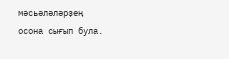мәсьәләләрҙең
осона сығып була.